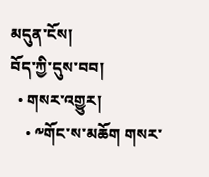མདུན་ངོས།
བོད་ཀྱི་དུས་བབ།
  • གསར་འགྱུར།
    • ༸གོང་ས་མཆོག གསར་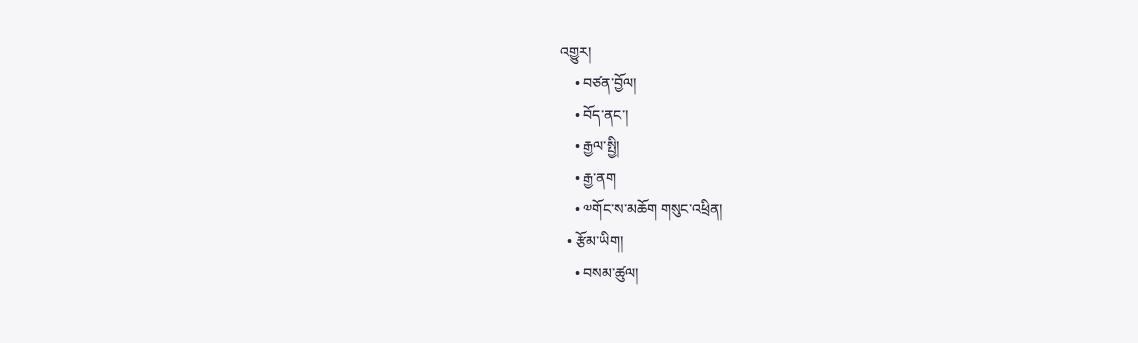འགྱུར།
    • བཙན་བྱོལ།
    • བོད་ནང་།
    • རྒྱལ་སྤྱི།
    • རྒྱ་ནག
    • ༧གོང་ས་མཆོག གསུང་འཕྲིན།
  • རྩོམ་ཡིག།
    • བསམ་ཚུལ།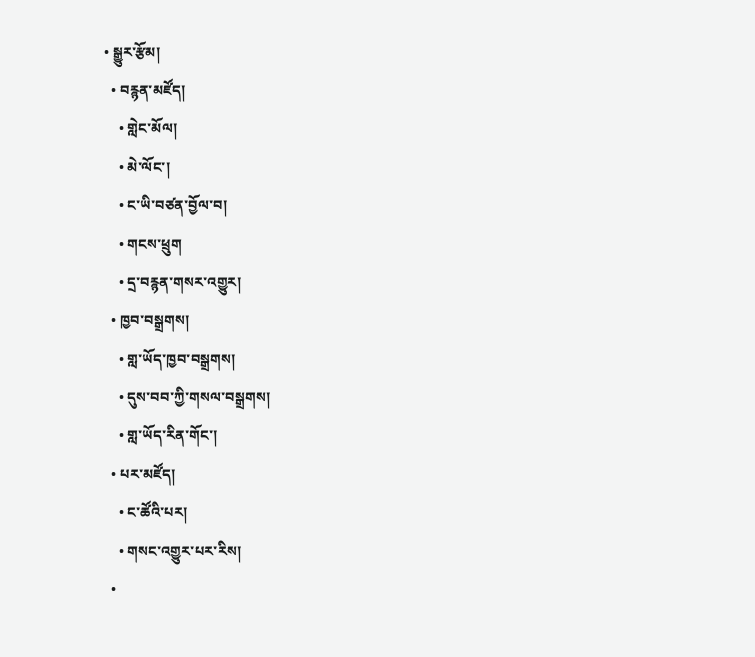• སྒྱུར་རྩོམ།
  • བརྙན་མཛོད།
    • གླེང་མོལ།
    • མེ་ལོང་།
    • ང་ཡི་བཙན་བྱོལ་བ།
    • གངས་ཕྲུག
    • དྲ་བརྙན་གསར་འགྱུར།
  • ཁྱབ་བསྒྲགས།
    • གླ་ཡོད་ཁྱབ་བསྒྲགས།
    • དུས་བབ་ཀྱི་གསལ་བསྒྲགས།
    • གླ་ཡོད་རིན་གོང་།
  • པར་མཛོད།
    • ང་ཚོའི་པར།
    • གསང་འགྱུར་པར་རིས།
  •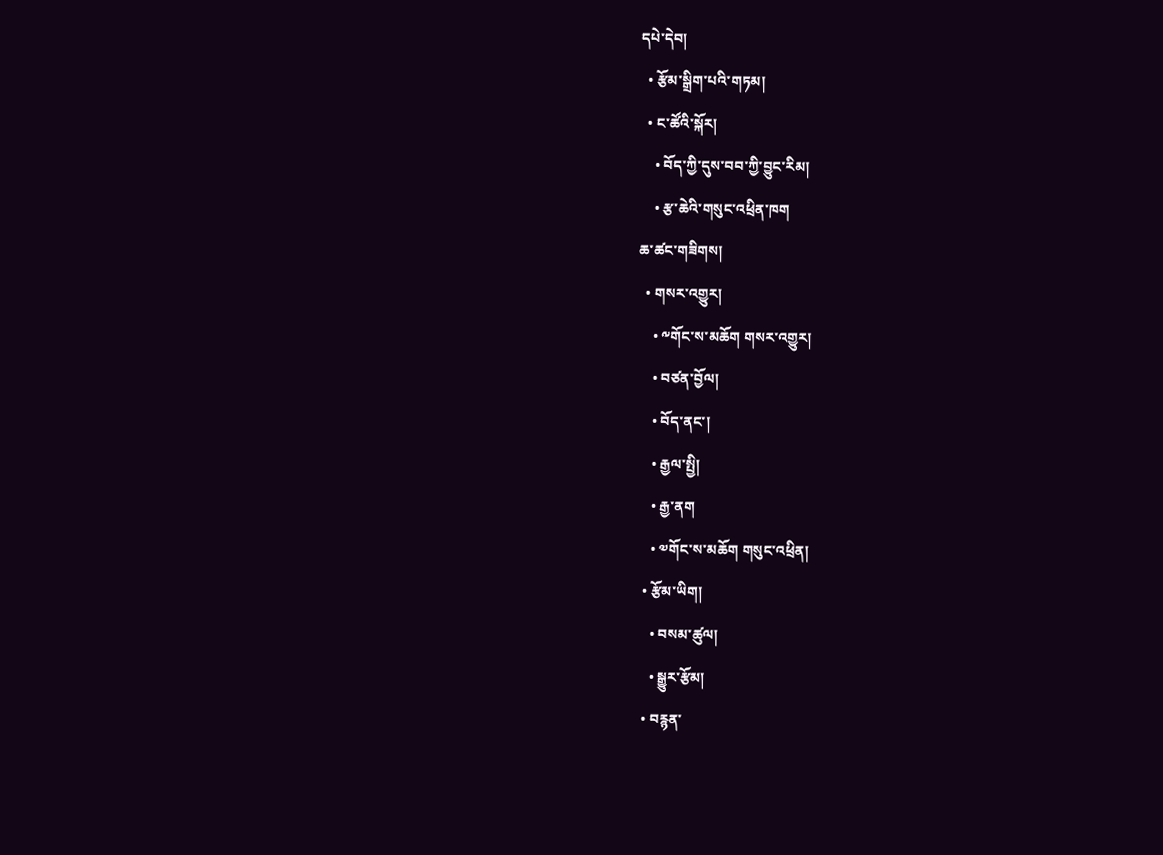དཔེ་དེབ།
  • རྩོམ་སྒྲིག་པའི་གཏམ།
  • ང་ཚོའི་སྐོར།
    • བོད་ཀྱི་དུས་བབ་ཀྱི་བྱུང་རིམ།
    • རྩ་ཆེའི་གསུང་འཕྲིན་ཁག
ཆ་ཚང་གཟིགས།
  • གསར་འགྱུར།
    • ༸གོང་ས་མཆོག གསར་འགྱུར།
    • བཙན་བྱོལ།
    • བོད་ནང་།
    • རྒྱལ་སྤྱི།
    • རྒྱ་ནག
    • ༧གོང་ས་མཆོག གསུང་འཕྲིན།
  • རྩོམ་ཡིག།
    • བསམ་ཚུལ།
    • སྒྱུར་རྩོམ།
  • བརྙན་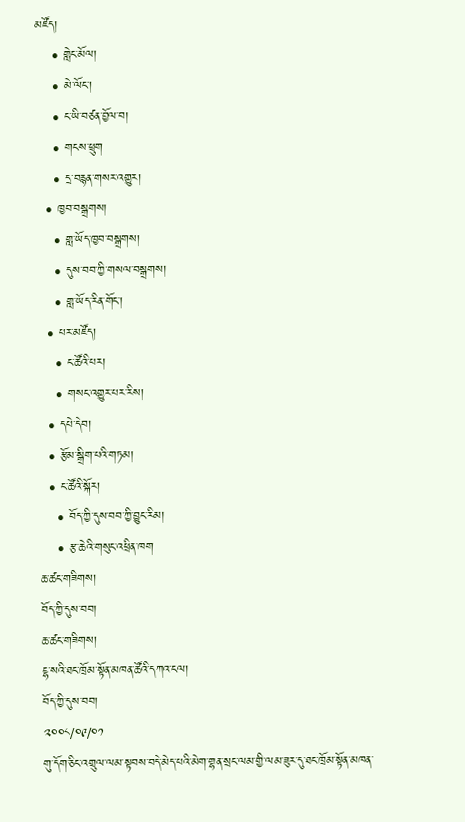མཛོད།
    • གླེང་མོལ།
    • མེ་ལོང་།
    • ང་ཡི་བཙན་བྱོལ་བ།
    • གངས་ཕྲུག
    • དྲ་བརྙན་གསར་འགྱུར།
  • ཁྱབ་བསྒྲགས།
    • གླ་ཡོད་ཁྱབ་བསྒྲགས།
    • དུས་བབ་ཀྱི་གསལ་བསྒྲགས།
    • གླ་ཡོད་རིན་གོང་།
  • པར་མཛོད།
    • ང་ཚོའི་པར།
    • གསང་འགྱུར་པར་རིས།
  • དཔེ་དེབ།
  • རྩོམ་སྒྲིག་པའི་གཏམ།
  • ང་ཚོའི་སྐོར།
    • བོད་ཀྱི་དུས་བབ་ཀྱི་བྱུང་རིམ།
    • རྩ་ཆེའི་གསུང་འཕྲིན་ཁག
ཆ་ཚང་གཟིགས།
བོད་ཀྱི་དུས་བབ།
ཆ་ཚང་གཟིགས།
ངྷ་སའི་ཐང་ཁྲོམ་སྟོན་མཁན་ཚོའི་དཀའ་ངལ།
བོད་ཀྱི་དུས་བབ།
༢༠༠༨/༠༩/༠༡
གུ་དོག་ཅིང་འགྲུལ་ལམ་སྟབས་བདེ་མེད་པའི་མེག་གྷན་སྲང་ལམ་གྱི་ལམ་ཟུར་དུ་ཐང་ཁྲོམ་སྟོན་མཁན་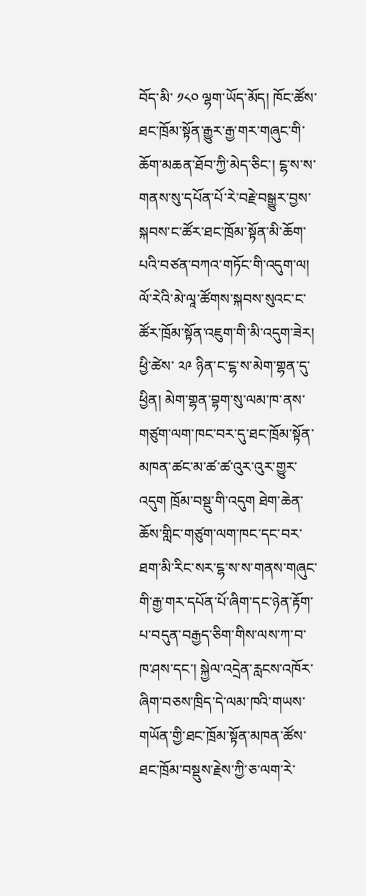བོད་མི་ ༡༨༠ ལྷག་ཡོད་མོད། ཁོང་ཚོས་ཐང་ཁྲོམ་སྟོན་རྒྱུར་རྒྱ་གར་གཞུང་གི་ཆོག་མཆན་ཐོབ་ཀྱི་མེད་ཅིང་། ངྷ་ས་ས་གནས་སུ་དཔོན་པོ་རེ་བརྗེ་བསྒྱུར་བྱས་སྐབས་ང་ཚོར་ཐང་ཁྲོམ་སྟོན་མི་ཆོག་པའི་བཙན་བཀའ་གཏོང་གི་འདུག་ལ། ལོ་རེའི་མེ་ལཱ་ཚོགས་སྐབས་སུའང་ང་ཚོར་ཁྲོམ་སྟོན་འཇུག་གི་མི་འདུག་ཟེར།
ཕྱི་ཚེས་ ༢༩ ཉིན་ང་ངྷ་ས་མེག་གྷན་དུ་ཕྱིན། མེག་གྷན་བྷག་སུ་ལམ་ཁ་ནས་གཙུག་ལག་ཁང་བར་དུ་ཐང་ཁྲོམ་སྟོན་མཁན་ཚང་མ་ཚ་ཚ་འུར་འུར་གྱུར་འདུག ཁྲོམ་བསྡུ་གི་འདུག ཐེག་ཆེན་ཆོས་གླིང་གཙུག་ལག་ཁང་དང་བར་ཐག་མི་རིང་སར་ངྷ་ས་ས་གནས་གཞུང་གི་རྒྱ་གར་དཔོན་པོ་ཞིག་དང་ཉེན་རྟོག་པ་བདུན་བརྒྱད་ཅིག་གིས་ལས་ཀ་བ་ཁ་ཤས་དང་། སྐྱེལ་འདྲེན་རླངས་འཁོར་ཞིག་བཅས་ཁྲིད་དེ་ལམ་ཁའི་གཡས་གཡོན་གྱི་ཐང་ཁྲོམ་སྟོན་མཁན་ཚོས་ཐང་ཁྲོམ་བསྡུས་རྗེས་ཀྱི་ཅ་ལག་རེ་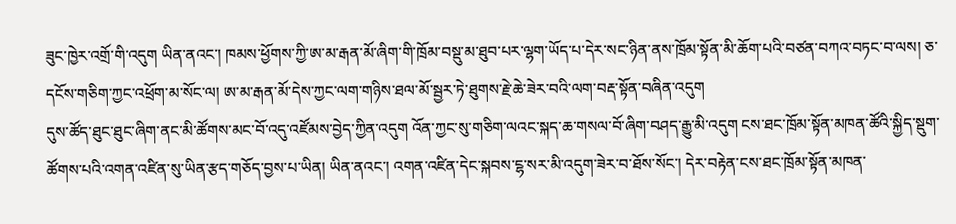ཟུང་ཁྱེར་འགྲོ་གི་འདུག ཡིན་ནའང་། ཁམས་ཕྱོགས་ཀྱི་ཨ་མ་རྒན་མོ་ཞིག་གི་ཁྲོམ་བསྡུ་མ་ཐུབ་པར་ལྷག་ཡོད་པ་དེར་སང་ཉིན་ནས་ཁྲོམ་སྟོན་མི་ཆོག་པའི་བཙན་བཀའ་བཏང་བ་ལས། ཅ་དངོས་གཅིག་ཀྱང་འཕྲོག་མ་སོང་ལ། ཨ་མ་རྒན་མོ་དེས་ཀྱང་ལག་གཉིས་ཐལ་མོ་སྦྱར་ཏེ་ཐུགས་རྗེ་ཆེ་ཟེར་བའི་ལག་བརྡ་སྟོན་བཞིན་འདུག
དུས་ཚོད་ཐུང་ཐུང་ཞིག་ནང་མི་ཚོགས་མང་བོ་འདུ་འཛོམས་བྱེད་ཀྱིན་འདུག འོན་ཀྱང་སུ་གཅིག་ལའང་སྐད་ཆ་གསལ་བོ་ཞིག་བཤད་རྒྱུ་མི་འདུག ངས་ཐང་ཁྲོམ་སྟོན་མཁན་ཚོའི་སྐྱིད་སྡུག་ཚོགས་པའི་འགན་འཛིན་སུ་ཡིན་རྩད་གཅོད་བྱས་པ་ཡིན། ཡིན་ནའང་། འགན་འཛིན་དེང་སྐབས་ངྷ་སར་མི་འདུག་ཟེར་བ་ཐོས་སོང་། དེར་བརྟེན་ངས་ཐང་ཁྲོམ་སྟོན་མཁན་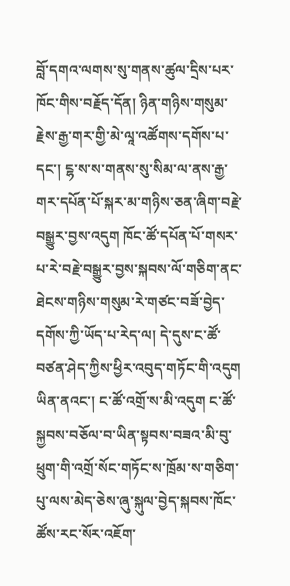བློ་དགའ་ལགས་སུ་གནས་ཚུལ་དྲིས་པར་ཁོང་གིས་བརྗོད་དོན། ཉིན་གཉིས་གསུམ་རྗེས་རྒྱ་གར་གྱི་མེ་ལཱ་འཚོགས་དགོས་པ་དང་། ངྷ་ས་ས་གནས་སུ་སིམ་ལ་ནས་རྒྱ་གར་དཔོན་པོ་སྐར་མ་གཉིས་ཅན་ཞིག་བརྗེ་བསྒྱུར་བྱས་འདུག ཁོང་ཚོ་དཔོན་པོ་གསར་པ་རེ་བརྗེ་བསྒྱུར་བྱས་སྐབས་ལོ་གཅིག་ནང་ཐེངས་གཉིས་གསུམ་རེ་གཙང་བཟོ་བྱེད་དགོས་ཀྱི་ཡོད་པ་རེད་ལ། དེ་དུས་ང་ཚོ་བཙན་ཤེད་ཀྱིས་ཕྱིར་འབུད་གཏོང་གི་འདུག ཡིན་ནའང་། ང་ཚོ་འགྲོ་ས་མི་འདུག ང་ཚོ་སྐྱབས་བཅོལ་བ་ཡིན་སྟབས་བཟའ་མི་བུ་ཕྲུག་གི་འགྲོ་སོང་གཏོང་ས་ཁྲོམ་ས་གཅིག་པུ་ལས་མེད་ཅེས་ཞུ་སྐུལ་བྱེད་སྐབས་ཁོང་ཚོས་རང་སོར་འཇོག་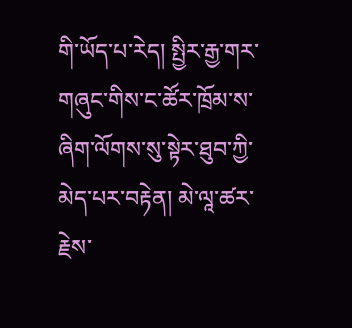གི་ཡོད་པ་རེད། སྤྱིར་རྒྱ་གར་གཞུང་གིས་ང་ཚོར་ཁྲོམ་ས་ཞིག་ལོགས་སུ་སྟེར་ཐུབ་ཀྱི་མེད་པར་བརྟེན། མེ་ལཱ་ཚར་རྗེས་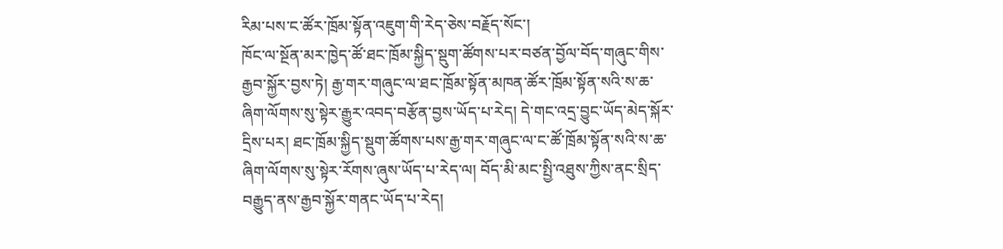རིམ་པས་ང་ཚོར་ཁྲོམ་སྟོན་འཇུག་གི་རེད་ཅེས་བརྗོད་སོང་།
ཁོང་ལ་སྔོན་མར་ཁྱེད་ཚོ་ཐང་ཁྲོམ་སྐྱིད་སྡུག་ཚོགས་པར་བཙན་བྱོལ་བོད་གཞུང་གིས་རྒྱབ་སྐྱོར་བྱས་ཏེ། རྒྱ་གར་གཞུང་ལ་ཐང་ཁྲོམ་སྟོན་མཁན་ཚོར་ཁྲོམ་སྟོན་སའི་ས་ཆ་ཞིག་ལོགས་སུ་སྟེར་རྒྱུར་འབད་བརྩོན་བྱས་ཡོད་པ་རེད། དེ་གང་འདྲ་བྱུང་ཡོད་མེད་སྐོར་དྲིས་པར། ཐང་ཁྲོམ་སྐྱིད་སྡུག་ཚོགས་པས་རྒྱ་གར་གཞུང་ལ་ང་ཚོ་ཁྲོམ་སྟོན་སའི་ས་ཆ་ཞིག་ལོགས་སུ་སྟེར་རོགས་ཞུས་ཡོད་པ་རེད་ལ། བོད་མི་མང་སྤྱི་འཐུས་ཀྱིས་ནང་སྲིད་བརྒྱུད་ནས་རྒྱབ་སྐྱོར་གནང་ཡོད་པ་རེད།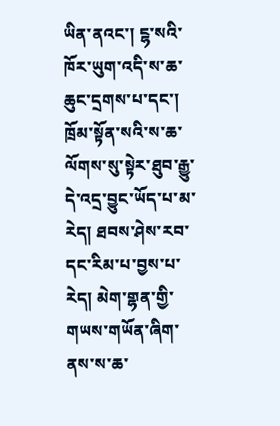ཡིན་ནའང་། ངྷ་སའི་ཁོར་ཡུག་འདི་ས་ཆ་ཆུང་དྲགས་པ་དང་། ཁྲོམ་སྟོན་སའི་ས་ཆ་ལོགས་སུ་སྟེར་ཐུབ་རྒྱུ་དེ་འདྲ་བྱུང་ཡོད་པ་མ་རེད། ཐབས་ཤེས་རབ་དང་རིམ་པ་བྱས་པ་རེད། མེག་གྷན་གྱི་གཡས་གཡོན་ཞིག་ནས་ས་ཆ་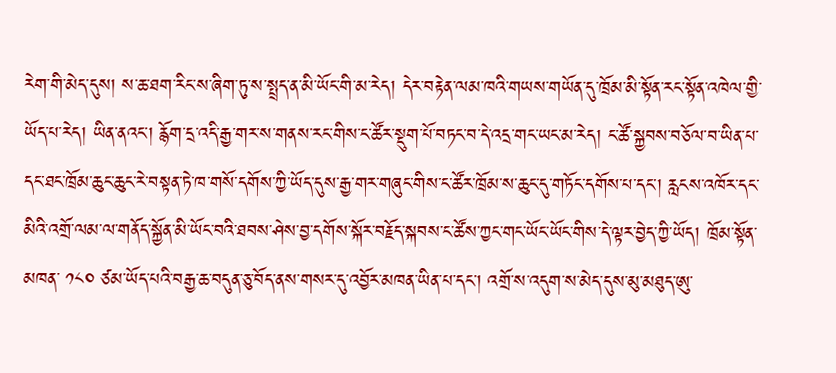རེག་གི་མེད་དུས། ས་ཆ་ཐག་རིང་ས་ཞིག་ཏུ་ས་སྤྲད་ན་མི་ཡོང་གི་མ་རེད། དེར་བརྟེན་ལམ་ཁའི་གཡས་གཡོན་དུ་ཁྲོམ་མི་སྟོན་རང་སྟོན་འཁེལ་གྱི་ཡོད་པ་རེད། ཡིན་ནའང་། རྙོག་དྲ་འདི་རྒྱ་གར་ས་གནས་རང་གིས་ང་ཚོར་སྡུག་པོ་བཏང་བ་དེ་འདྲ་གང་ཡང་མ་རེད། ང་ཚོ་སྐྱབས་བཅོལ་བ་ཡིན་པ་དང་ཐང་ཁྲོམ་ཆུང་ཆུང་རེ་བསྟན་ཏེ་ཁ་གསོ་དགོས་ཀྱི་ཡོད་དུས་རྒྱ་གར་གཞུང་གིས་ང་ཚོར་ཁྲོམ་ས་ཆུང་དུ་གཏོང་དགོས་པ་དང་། རླངས་འཁོར་དང་མིའི་འགྲོ་ལམ་ལ་གནོད་སྐྱོན་མི་ཡོང་བའི་ཐབས་ཤེས་བྱ་དགོས་སྐོར་བརྗོད་སྐབས་ང་ཚོས་ཀྱང་གང་ཡོང་ཡོང་གིས་དེ་ལྟར་བྱེད་ཀྱི་ཡོད། ཁྲོམ་སྟོན་མཁན་ ༡༨༠ ཙམ་ཡོད་པའི་བརྒྱ་ཆ་བདུན་ཅུ་བོད་ནས་གསར་དུ་འབྱོར་མཁན་ཡིན་པ་དང་། འགྲོ་ས་འདུག་ས་མེད་དུས་མུ་མཐུད་ཨུ་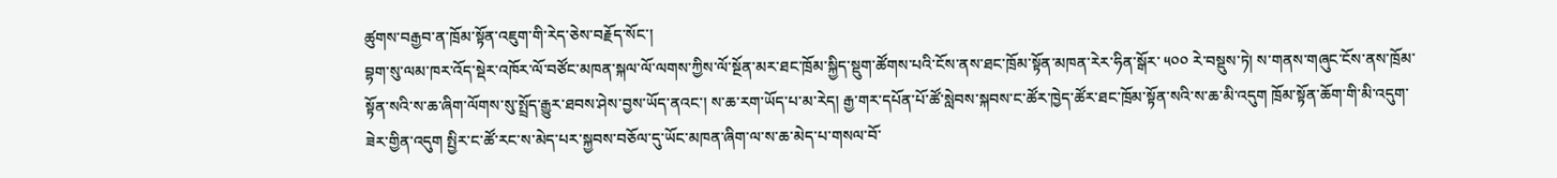ཚུགས་བརྒྱབ་ན་ཁྲོམ་སྟོན་འཇུག་གི་རེད་ཅེས་བརྗོད་སོང་།
བྷག་སུ་ལམ་ཁར་འོད་སྡེར་འཁོར་ལོ་བཙོང་མཁན་སྐལ་ལོ་ལགས་ཀྱིས་ལོ་སྔོན་མར་ཐང་ཁྲོམ་སྐྱིད་སྡུག་ཚོགས་པའི་ངོས་ནས་ཐང་ཁྲོམ་སྟོན་མཁན་རེར་ཧིན་སྒོར་ ༥༠༠ རེ་བསྡུས་ཏེ། ས་གནས་གཞུང་ངོས་ནས་ཁྲོམ་སྟོན་སའི་ས་ཆ་ཞིག་ལོགས་སུ་སྤྲོད་རྒྱུར་ཐབས་ཤེས་བྱས་ཡོད་ནའང་། ས་ཆ་རག་ཡོད་པ་མ་རེད། རྒྱ་གར་དཔོན་པོ་ཚོ་སླེབས་སྐབས་ང་ཚོར་ཁྱེད་ཚོར་ཐང་ཁྲོམ་སྟོན་སའི་ས་ཆ་མི་འདུག ཁྲོམ་སྟོན་ཆོག་གི་མི་འདུག་ཟེར་གྱིན་འདུག སྤྱིར་ང་ཚོ་རང་ས་མེད་པར་སྐྱབས་བཅོལ་དུ་ཡོང་མཁན་ཞིག་ལ་ས་ཆ་མེད་པ་གསལ་བོ་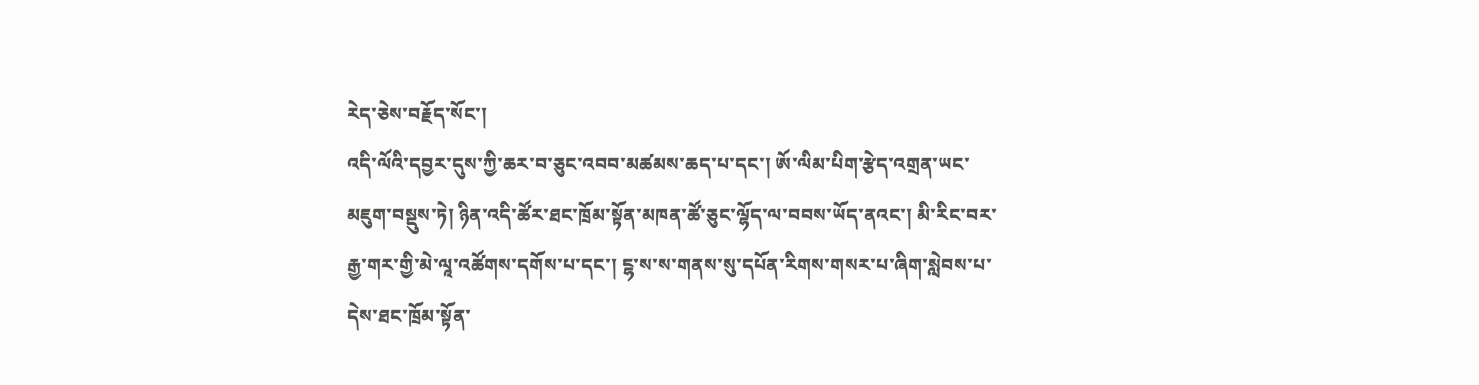རེད་ཅེས་བརྗོད་སོང་།
འདི་ལོའི་དབྱར་དུས་ཀྱི་ཆར་བ་ཅུང་འབབ་མཚམས་ཆད་པ་དང་། ཨོ་ལིམ་པིག་རྩེད་འགྲན་ཡང་མཇུག་བསྡུས་ཏེ། ཉིན་འདི་ཚོར་ཐང་ཁྲོམ་སྟོན་མཁན་ཚོ་ཅུང་ལྷོད་ལ་བབས་ཡོད་ནའང་། མི་རིང་བར་རྒྱ་གར་གྱི་མེ་ལཱ་འཚོགས་དགོས་པ་དང་། ངྷ་ས་ས་གནས་སུ་དཔོན་རིགས་གསར་པ་ཞིག་སླེབས་པ་དེས་ཐང་ཁྲོམ་སྟོན་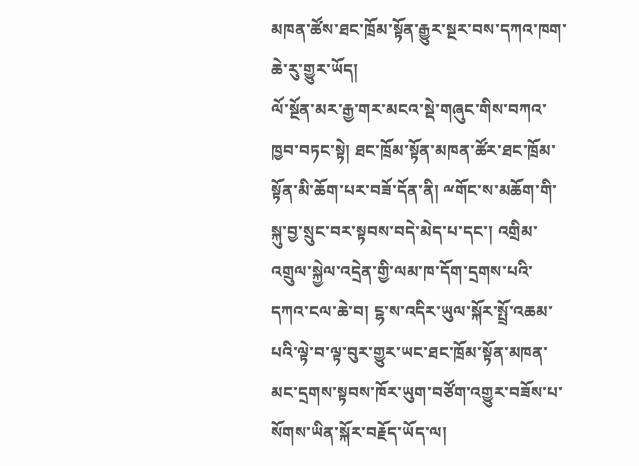མཁན་ཚོས་ཐང་ཁྲོམ་སྟོན་རྒྱུར་སྔར་བས་དཀའ་ཁག་ཆེ་རུ་གྱུར་ཡོད།
ལོ་སྔོན་མར་རྒྱ་གར་མངའ་སྡེ་གཞུང་གིས་བཀའ་ཁྱབ་བཏང་སྟེ། ཐང་ཁྲོམ་སྟོན་མཁན་ཚོར་ཐང་ཁྲོམ་སྟོན་མི་ཆོག་པར་བཟོ་དོན་ནི། ྋགོང་ས་མཆོག་གི་སྐུ་བྱ་སྲུང་བར་སྟབས་བདེ་མེད་པ་དང་། འགྲིམ་འགྲུལ་སྐྱེལ་འདྲེན་གྱི་ལམ་ཁ་དོག་དྲགས་པའི་དཀའ་ངལ་ཆེ་བ། ངྷ་ས་འདིར་ཡུལ་སྐོར་སྤྲོ་འཆམ་པའི་ལྟེ་བ་ལྟ་བུར་གྱུར་ཡང་ཐང་ཁྲོམ་སྟོན་མཁན་མང་དྲགས་སྟབས་ཁོར་ཡུག་བཙོག་འགྱུར་བཟོས་པ་སོགས་ཡིན་སྐོར་བརྗོད་ཡོད་ལ།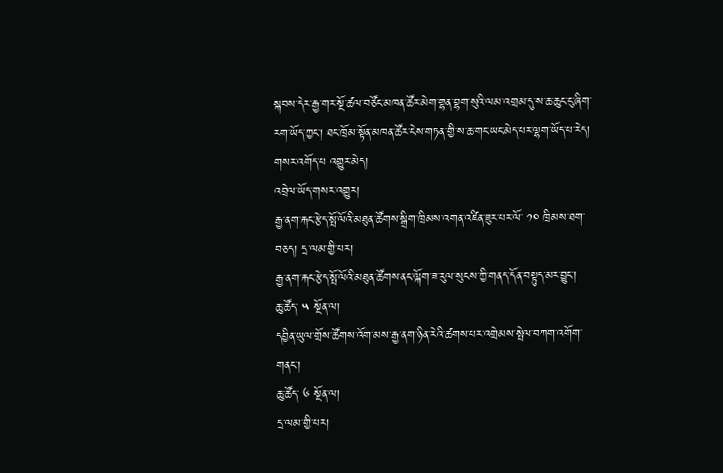སྐབས་དེར་རྒྱ་གར་སྔོ་ཚལ་བཙོང་མཁན་ཚོར་མེག་གྷན་བྷག་སུའི་ལམ་འགྲམ་དུ་ས་ཆ་ཆུང་ངུ་ཞིག་རག་ཡོད་ཀྱང་། ཐང་ཁྲོམ་སྟོན་མཁན་ཚོར་ངེས་གཏན་གྱི་ས་ཆ་གང་ཡང་མེད་པར་ལྷག་ཡོད་པ་རེད།
གསར་འགོད་པ འགྱུར་མེད།
འབྲེལ་ཡོད་གསར་འགྱུར།
རྒྱ་ནག་རྐང་རྩེད་སྤོ་ལོའི་མཐུན་ཚོགས་སྒྲིག་ཁྲིམས་འགན་འཛིན་ཟུར་པར་ལོ་ ༡༠ ཁྲིམས་ཐག་བཅད། དྲ་ལམ་གྱི་པར།
རྒྱ་ནག་རྐང་རྩེད་སྤོ་ལོའི་མཐུན་ཚོགས་ནང་ལྐོག་ཟ་རུལ་སུངས་ཀྱི་གནད་དོན་བསྟུད་མར་བྱུང་།
ཆུ་ཚོད་ ༥ སྔོན་ལ།
དབྱིན་ཡུལ་གྲོས་ཚོགས་འོག་མས་རྒྱ་ནག་ཉིན་རེའི་ཚགས་པར་འགྲེམས་སྤེལ་བཀག་འགོག་གནང་།
ཆུ་ཚོད་ ༦ སྔོན་ལ།
དྲ་ལམ་གྱི་པར།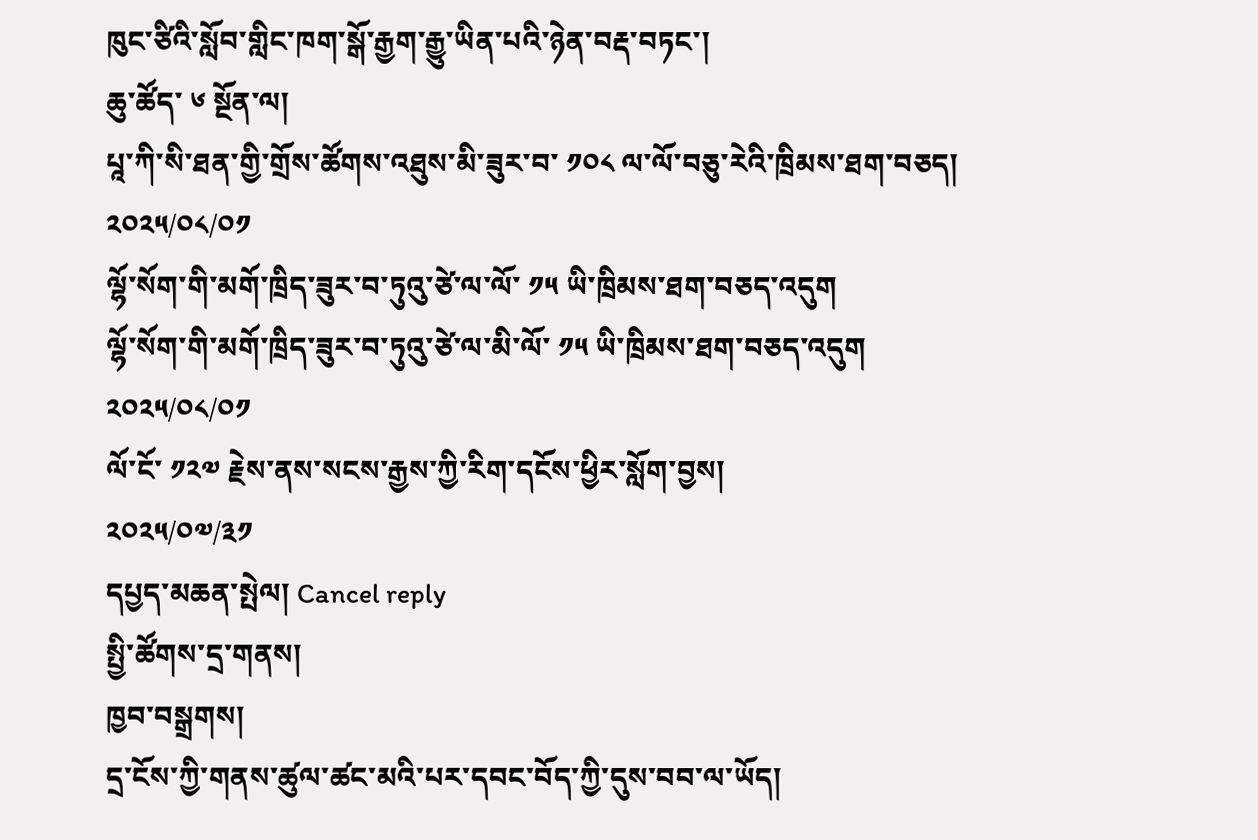ཁུང་ཙིའི་སློབ་གླིང་ཁག་སྒོ་རྒྱག་རྒྱུ་ཡིན་པའི་ཉེན་བརྡ་བཏང་།
ཆུ་ཚོད་ ༦ སྔོན་ལ།
པཱ་ཀི་སི་ཐན་གྱི་གྲོས་ཚོགས་འཐུས་མི་ཟུར་བ་ ༡༠༨ ལ་ལོ་བཅུ་རེའི་ཁྲིམས་ཐག་བཅད།
༢༠༢༥/༠༨/༠༡
ལྷོ་སོག་གི་མགོ་ཁྲིད་ཟུར་བ་ཏུའུ་ཙེ་ལ་ལོ་ ༡༥ ཡི་ཁྲིམས་ཐག་བཅད་འདུག
ལྷོ་སོག་གི་མགོ་ཁྲིད་ཟུར་བ་ཏུའུ་ཙེ་ལ་མི་ལོ་ ༡༥ ཡི་ཁྲིམས་ཐག་བཅད་འདུག
༢༠༢༥/༠༨/༠༡
ལོ་ངོ་ ༡༢༧ རྗེས་ནས་སངས་རྒྱས་ཀྱི་རིག་དངོས་ཕྱིར་སློག་བྱས།
༢༠༢༥/༠༧/༣༡
དཔྱད་མཆན་སྤེལ། Cancel reply
སྤྱི་ཚོགས་དྲ་གནས།
ཁྱབ་བསྒྲགས།
དྲ་ངོས་ཀྱི་གནས་ཚུལ་ཚང་མའི་པར་དབང་བོད་ཀྱི་དུས་བབ་ལ་ཡོད།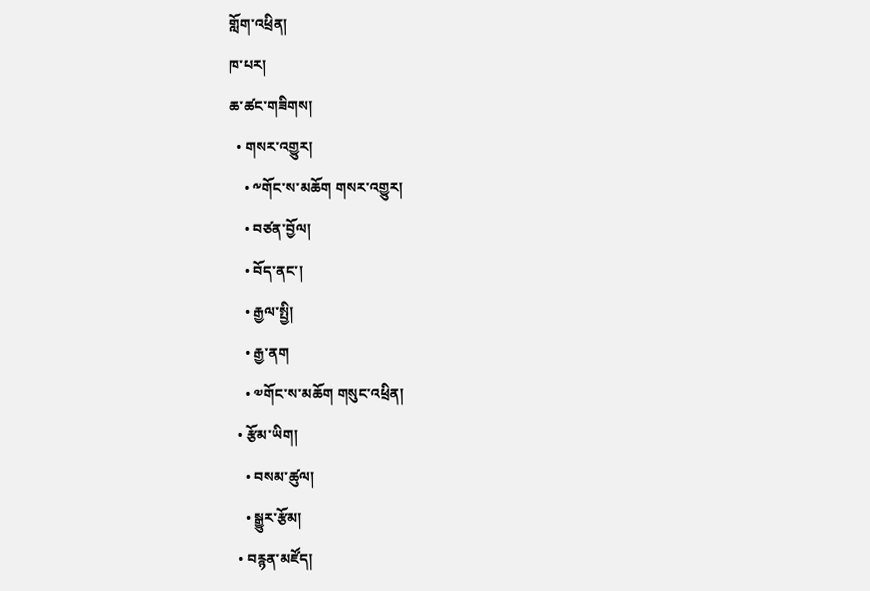གློག་འཕྲིན།
ཁ་པར།
ཆ་ཚང་གཟིགས།
  • གསར་འགྱུར།
    • ༸གོང་ས་མཆོག གསར་འགྱུར།
    • བཙན་བྱོལ།
    • བོད་ནང་།
    • རྒྱལ་སྤྱི།
    • རྒྱ་ནག
    • ༧གོང་ས་མཆོག གསུང་འཕྲིན།
  • རྩོམ་ཡིག།
    • བསམ་ཚུལ།
    • སྒྱུར་རྩོམ།
  • བརྙན་མཛོད།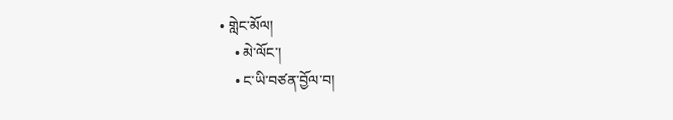• གླེང་མོལ།
    • མེ་ལོང་།
    • ང་ཡི་བཙན་བྱོལ་བ།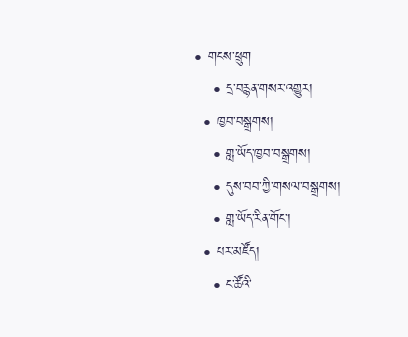• གངས་ཕྲུག
    • དྲ་བརྙན་གསར་འགྱུར།
  • ཁྱབ་བསྒྲགས།
    • གླ་ཡོད་ཁྱབ་བསྒྲགས།
    • དུས་བབ་ཀྱི་གསལ་བསྒྲགས།
    • གླ་ཡོད་རིན་གོང་།
  • པར་མཛོད།
    • ང་ཚོའི་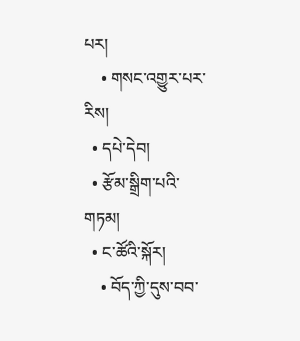པར།
    • གསང་འགྱུར་པར་རིས།
  • དཔེ་དེབ།
  • རྩོམ་སྒྲིག་པའི་གཏམ།
  • ང་ཚོའི་སྐོར།
    • བོད་ཀྱི་དུས་བབ་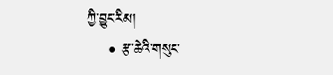ཀྱི་བྱུང་རིམ།
    • རྩ་ཆེའི་གསུང་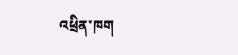འཕྲིན་ཁག